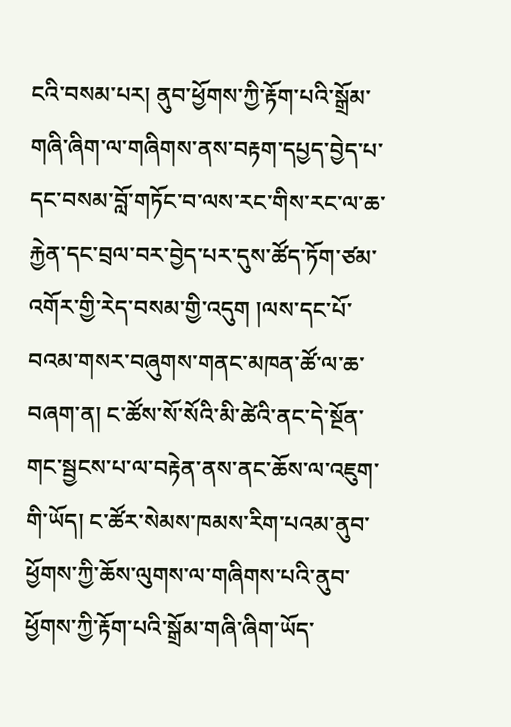ངའི་བསམ་པར། ནུབ་ཕྱོགས་ཀྱི་རྟོག་པའི་སྒྲོམ་གཞི་ཞིག་ལ་གཞིགས་ནས་བརྟག་དཔྱད་བྱེད་པ་དང་བསམ་བློ་གཏོང་བ་ལས་རང་གིས་རང་ལ་ཆ་རྐྱེན་དང་བྲལ་བར་བྱེད་པར་དུས་ཚོད་ཏོག་ཙམ་འགོར་གྱི་རེད་བསམ་གྱི་འདུག །ལས་དང་པོ་བའམ་གསར་བཞུགས་གནང་མཁན་ཚོ་ལ་ཆ་བཞག་ན། ང་ཚོས་སོ་སོའི་མི་ཚེའི་ནང་དེ་སྔོན་གང་སྦྱངས་པ་ལ་བརྟེན་ནས་ནང་ཆོས་ལ་འཇུག་གི་ཡོད། ང་ཚོར་སེམས་ཁམས་རིག་པའམ་ནུབ་ཕྱོགས་ཀྱི་ཆོས་ལུགས་ལ་གཞིགས་པའི་ནུབ་ཕྱོགས་ཀྱི་རྟོག་པའི་སྒྲོམ་གཞི་ཞིག་ཡོད་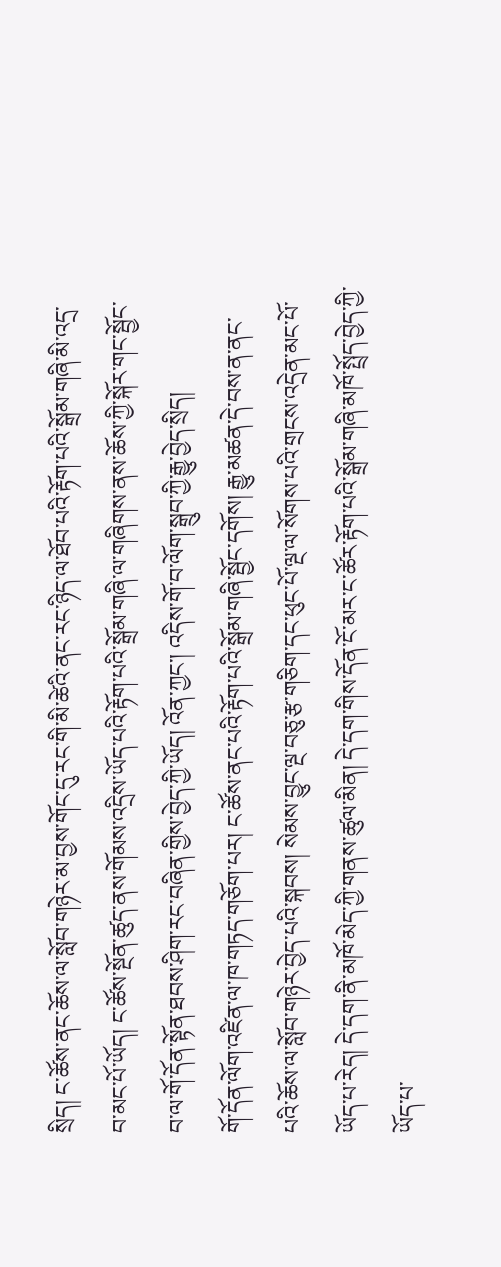སྲིད། ང་ཚོས་ནང་ཆོས་ལ་སློབ་གཉེར་མ་བྱས་གོང་དུ་རང་གི་མི་ཚེའི་ནང་རང་ཉིད་ལ་ཐོབ་པའི་རྟོག་པའི་སྒྲོམ་གཞི་མི་འདྲ་བ་མང་པོ་ཡོད། ང་ཚོས་སྔོན་ཚུད་ནས་གོམས་འདྲིས་ཡོད་པའི་རྟོག་པའི་སྒྲོམ་གཞི་ལ་གཞིགས་ནས་ཆོས་ཀྱི་སྐོར་གང་སྦྱོང་བ་ལ་གོ་དོན་སྟོན་ཐབས་ཤིག་རང་བཞིན་གྱིས་བྱེད་ཀྱི་ཡོད། འོན་ཀྱང་། འདིས་གོ་བ་ལོག་སྒྲུབ་ཀྱི་རྒྱུ་བྱེད་སྲིད།
གོ་དོན་ལོག་འཛིན་ལ་ཁ་གཏད་གཅོག་པར། ང་ཚོས་ནང་པའི་རྟོག་པའི་སྒྲོམ་གཞི་སྦྱོང་དགོས། རྒྱུ་མཚན་དེ་བས་ན་ནང་པའི་ཆོས་ལ་སློབ་གཉེར་བྱེད་པའི་སྐབས། སེམས་བྱུང་ལྔ་བཅུ་རྩ་གཅིག་དང་ཕུང་པོ་ལྔ་ལ་སོགས་པའི་གྲངས་འདྲེན་མང་པོ་ཡོད་པ་རེད། དེ་དག་ནི་མཁོ་མེད་ཀྱི་གནས་ཚུལ་མིན། དེ་དག་གིས་དོན་ངོ་མར་ང་ཚོར་རྟོག་པའི་སྒྲོམ་གཞི་མཁོ་སྤྲོད་བྱེད་ཀྱི་ཡོད་པ་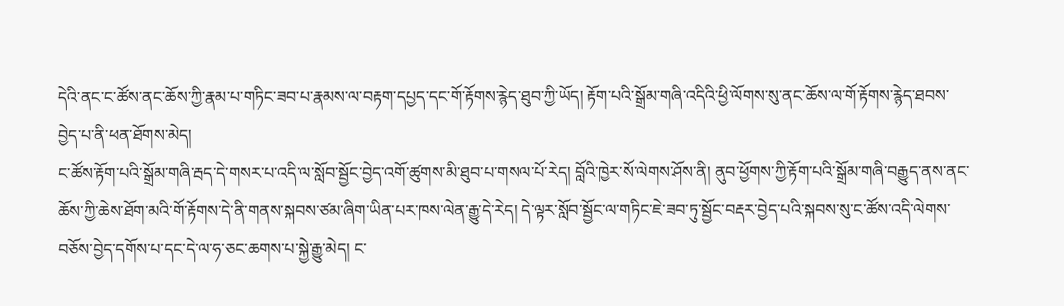དེའི་ནང་ང་ཚོས་ནང་ཆོས་ཀྱི་རྣམ་པ་གཏིང་ཟབ་པ་རྣམས་ལ་བརྟག་དཔྱད་དང་གོ་རྟོགས་རྙེད་ཐུབ་ཀྱི་ཡོད། རྟོག་པའི་སྒྲོམ་གཞི་འདིའི་ཕྱི་ལོགས་སུ་ནང་ཆོས་ལ་གོ་རྟོགས་རྙེད་ཐབས་བྱེད་པ་ནི་ཕན་ཐོགས་མེད།
ང་ཚོས་རྟོག་པའི་སྒྲོམ་གཞི་རྦད་དེ་གསར་པ་འདི་ལ་སློབ་སྦྱོང་བྱེད་འགོ་ཚུགས་མི་ཐུབ་པ་གསལ་པོ་རེད། བློའི་ཁྱེར་སོ་ལེགས་ཤོས་ནི། ནུབ་ཕྱོགས་ཀྱི་རྟོག་པའི་སྒྲོམ་གཞི་བརྒྱུད་ནས་ནང་ཆོས་ཀྱི་ཆེས་ཐོག་མའི་གོ་རྟོགས་དེ་ནི་གནས་སྐབས་ཙམ་ཞིག་ཡིན་པར་ཁས་ལེན་རྒྱུ་དེ་རེད། དེ་ལྟར་སློབ་སྦྱོང་ལ་གཏིང་ཇེ་ཟབ་ཏུ་སྦྱོང་བརྡར་བྱེད་པའི་སྐབས་སུ་ང་ཚོས་འདི་ལེགས་བཅོས་བྱེད་དགོས་པ་དང་དེ་ལ་ཧ་ཅང་ཆགས་པ་སྐྱེ་རྒྱུ་མེད། ང་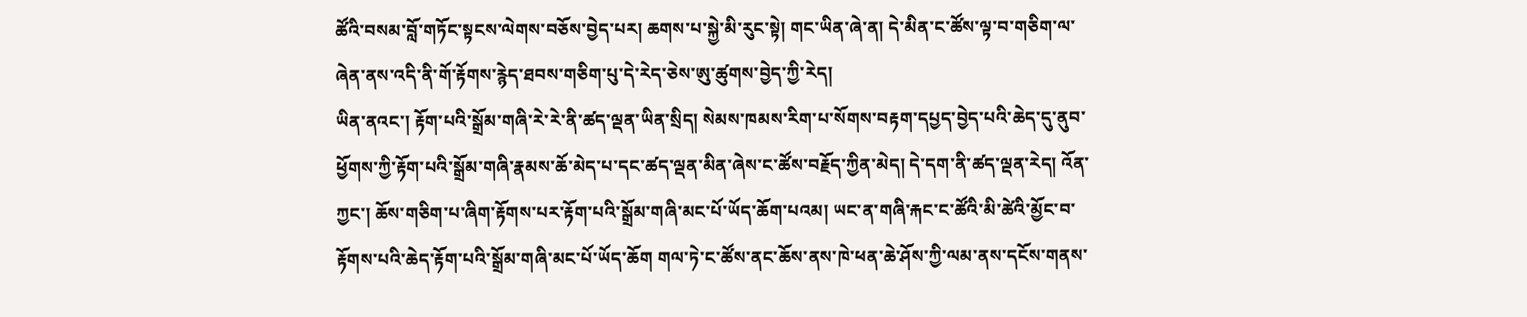ཚོའི་བསམ་བློ་གཏོང་སྟངས་ལེགས་བཅོས་བྱེད་པར། ཆགས་པ་སྐྱེ་མི་རུང་སྟེ། གང་ཡིན་ཞེ་ན། དེ་མིན་ང་ཚོས་ལྟ་བ་གཅིག་ལ་ཞེན་ནས་འདི་ནི་གོ་རྟོགས་རྙེད་ཐབས་གཅིག་པུ་དེ་རེད་ཅེས་ཨུ་ཚུགས་བྱེད་ཀྱི་རེད།
ཡིན་ནའང་། རྟོག་པའི་སྒྲོམ་གཞི་རེ་རེ་ནི་ཚད་ལྡན་ཡིན་སྲིད། སེམས་ཁམས་རིག་པ་སོགས་བརྟག་དཔྱད་བྱེད་པའི་ཆེད་དུ་ནུབ་ཕྱོགས་ཀྱི་རྟོག་པའི་སྒྲོམ་གཞི་རྣམས་ཆོ་མེད་པ་དང་ཚད་ལྡན་མིན་ཞེས་ང་ཚོས་བརྗོད་ཀྱིན་མེད། དེ་དག་ནི་ཚད་ལྡན་རེད། འོན་ཀྱང་། ཆོས་གཅིག་པ་ཞིག་རྟོགས་པར་རྟོག་པའི་སྒྲོམ་གཞི་མང་པོ་ཡོད་ཆོག་པའམ། ཡང་ན་གཞི་རྐང་ང་ཚོའི་མི་ཚེའི་མྱོང་བ་རྟོགས་པའི་ཆེད་རྟོག་པའི་སྒྲོམ་གཞི་མང་པོ་ཡོད་ཆོག གལ་ཏེ་ང་ཚོས་ནང་ཆོས་ནས་ཁེ་ཕན་ཆེ་ཤོས་ཀྱི་ལམ་ནས་དངོས་གནས་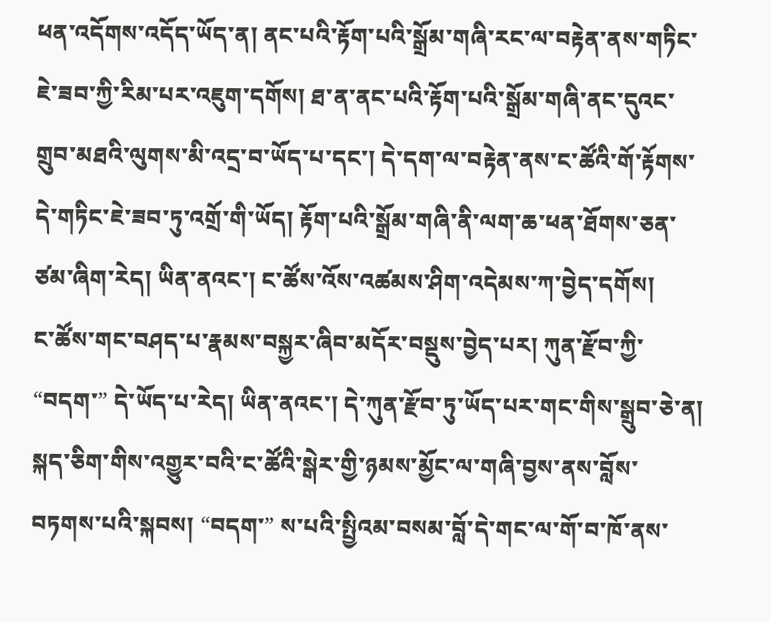ཕན་འདོགས་འདོད་ཡོད་ན། ནང་པའི་རྟོག་པའི་སྒྲོམ་གཞི་རང་ལ་བརྟེན་ནས་གཏིང་ཇེ་ཟབ་ཀྱི་རིམ་པར་འཇུག་དགོས། ཐ་ན་ནང་པའི་རྟོག་པའི་སྒྲོམ་གཞི་ནང་དུའང་གྲུབ་མཐའི་ལུགས་མི་འདྲ་བ་ཡོད་པ་དང་། དེ་དག་ལ་བརྟེན་ནས་ང་ཚོའི་གོ་རྟོགས་དེ་གཏིང་ཇེ་ཟབ་ཏུ་འགྲོ་གི་ཡོད། རྟོག་པའི་སྒྲོམ་གཞི་ནི་ལག་ཆ་ཕན་ཐོགས་ཅན་ཙམ་ཞིག་རེད། ཡིན་ནའང་། ང་ཚོས་འོས་འཚམས་ཤིག་འདེམས་ཀ་བྱེད་དགོས།
ང་ཚོས་གང་བཤད་པ་རྣམས་བསྐྱར་ཞིབ་མདོར་བསྡུས་བྱེད་པར། ཀུན་རྫོབ་ཀྱི་ “བདག་” དེ་ཡོད་པ་རེད། ཡིན་ནའང་། དེ་ཀུན་རྫོབ་ཏུ་ཡོད་པར་གང་གིས་སྒྲུབ་ཅེ་ན། སྐད་ཅིག་གིས་འགྱུར་བའི་ང་ཚོའི་སྒེར་གྱི་ཉམས་མྱོང་ལ་གཞི་བྱས་ནས་བློས་བཏགས་པའི་སྐབས། “བདག་” ས་པའི་སྤྱིའམ་བསམ་བློ་དེ་གང་ལ་གོ་བ་ཁོ་ནས་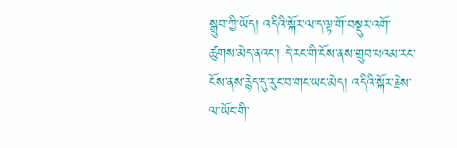སྒྲུབ་ཀྱི་ཡོད། འདིའི་སྐོར་ལ་ད་ལྟ་གོ་བསྡུར་འགོ་ཚུགས་མེད་ནའང་། དེ་རང་གི་ངོས་ནས་གྲུབ་པའམ་རང་ངོས་ནས་རྙེད་དུ་རུང་བ་གང་ཡང་མེད། འདིའི་སྐོར་རྗེས་ལ་ཡོང་གི་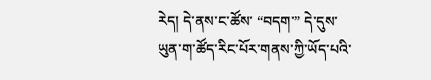རེད། དེ་ནས་ང་ཚོས་ “བདག་” དེ་དུས་ཡུན་ག་ཚོད་རིང་པོར་གནས་ཀྱི་ཡོད་པའི་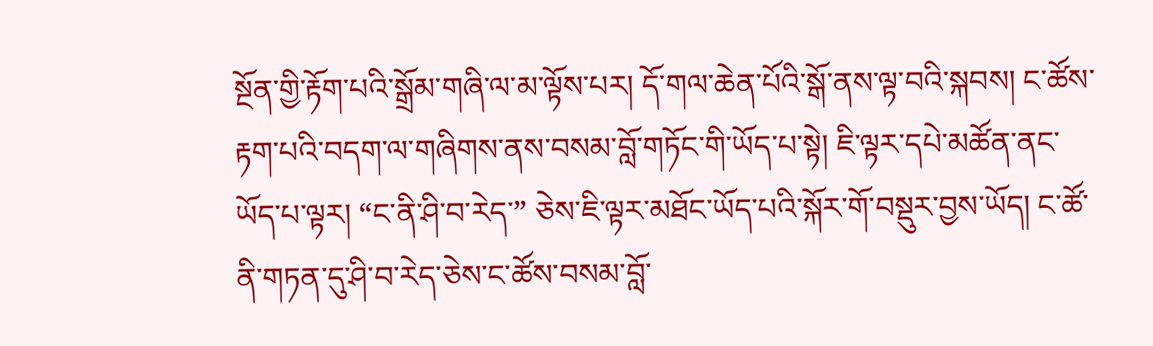སྔོན་གྱི་རྟོག་པའི་སྒྲོམ་གཞི་ལ་མ་ལྟོས་པར། དོ་གལ་ཆེན་པོའི་སྒོ་ནས་ལྟ་བའི་སྐབས། ང་ཚོས་རྟག་པའི་བདག་ལ་གཞིགས་ནས་བསམ་བློ་གཏོང་གི་ཡོད་པ་སྟེ། ཇི་ལྟར་དཔེ་མཚོན་ནང་ཡོད་པ་ལྟར། “ང་ནི་ཤི་བ་རེད་” ཅེས་ཇི་ལྟར་མཐོང་ཡོད་པའི་སྐོར་གོ་བསྡུར་བྱས་ཡོད། ང་ཚོ་ནི་གཏན་དུ་ཤི་བ་རེད་ཅེས་ང་ཚོས་བསམ་བློ་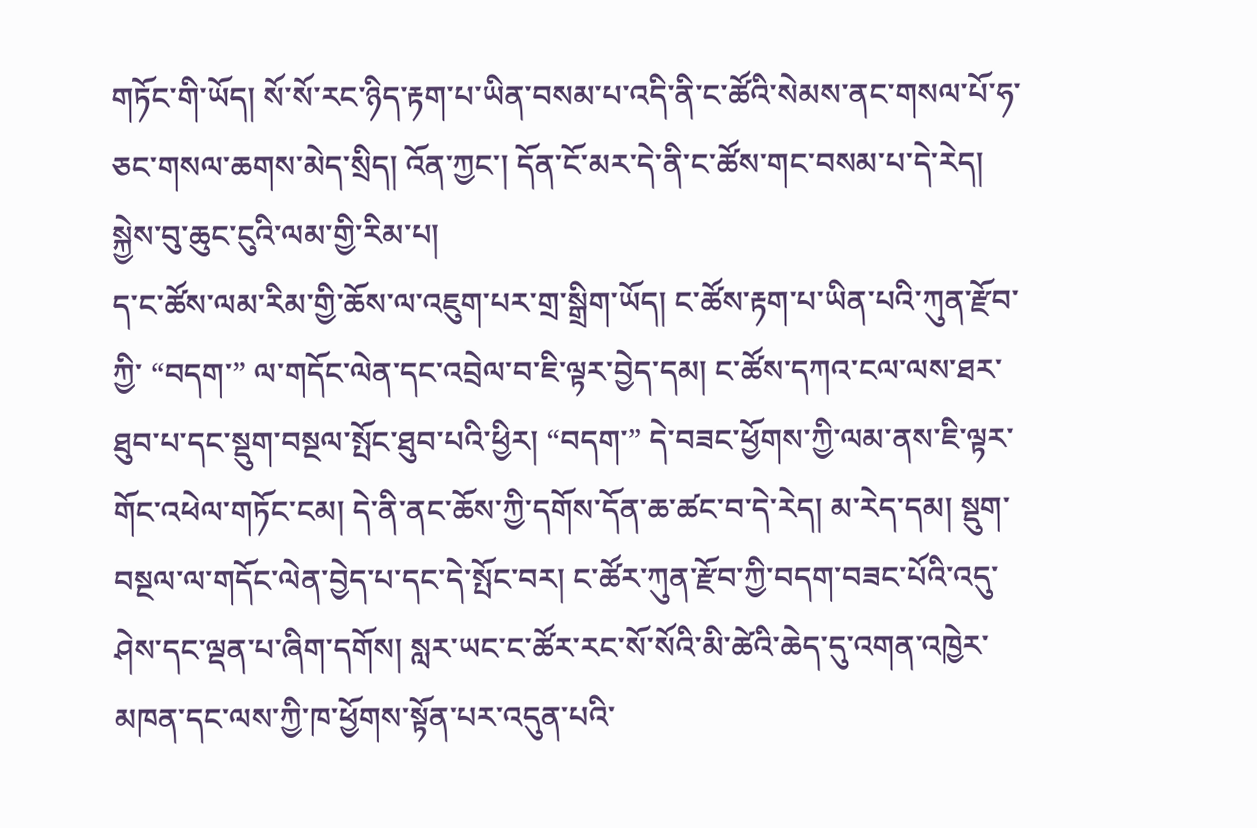གཏོང་གི་ཡོད། སོ་སོ་རང་ཉིད་རྟག་པ་ཡིན་བསམ་པ་འདི་ནི་ང་ཚོའི་སེམས་ནང་གསལ་པོ་ཧ་ཅང་གསལ་ཆགས་མེད་སྲིད། འོན་ཀྱང་། དོན་ངོ་མར་དེ་ནི་ང་ཚོས་གང་བསམ་པ་དེ་རེད།
སྐྱེས་བུ་ཆུང་ངུའི་ལམ་གྱི་རིམ་པ།
ད་ང་ཚོས་ལམ་རིམ་གྱི་ཆོས་ལ་འཇུག་པར་གྲ་སྒྲིག་ཡོད། ང་ཚོས་རྟག་པ་ཡིན་པའི་ཀུན་རྫོབ་ཀྱི་ “བདག་” ལ་གདོང་ལེན་དང་འབྲེལ་བ་ཇི་ལྟར་བྱེད་དམ། ང་ཚོས་དཀའ་ངལ་ལས་ཐར་ཐུབ་པ་དང་སྡུག་བསྔལ་སྤོང་ཐུབ་པའི་ཕྱིར། “བདག་” དེ་བཟང་ཕྱོགས་ཀྱི་ལམ་ནས་ཇི་ལྟར་གོང་འཕེལ་གཏོང་ངམ། དེ་ནི་ནང་ཆོས་ཀྱི་དགོས་དོན་ཆ་ཚང་བ་དེ་རེད། མ་རེད་དམ། སྡུག་བསྔལ་ལ་གདོང་ལེན་བྱེད་པ་དང་དེ་སྤོང་བར། ང་ཚོར་ཀུན་རྫོབ་ཀྱི་བདག་བཟང་པོའི་འདུ་ཤེས་དང་ལྡན་པ་ཞིག་དགོས། སླར་ཡང་ང་ཚོར་རང་སོ་སོའི་མི་ཚེའི་ཆེད་དུ་འགན་འཁྱེར་མཁན་དང་ལས་ཀྱི་ཁ་ཕྱོགས་སྟོན་པར་འདུན་པའི་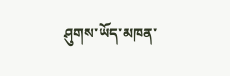ཤུགས་ཡོད་མཁན་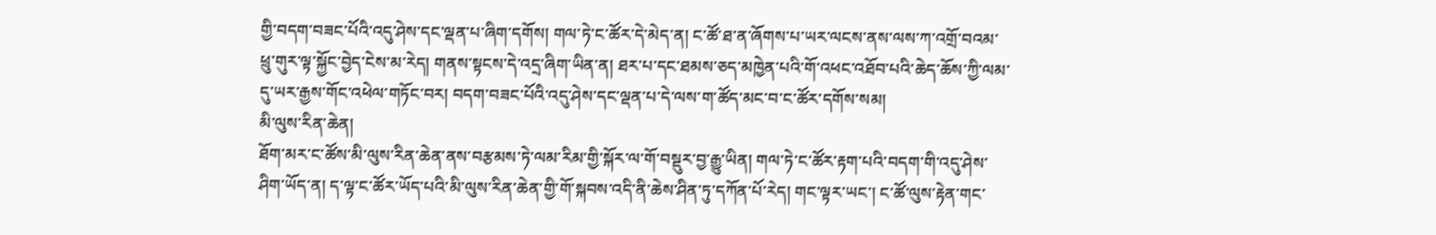གྱི་བདག་བཟང་པོའི་འདུ་ཤེས་དང་ལྡན་པ་ཞིག་དགོས། གལ་ཏེ་ང་ཚོར་དེ་མེད་ན། ང་ཚོ་ཐ་ན་ཞོགས་པ་ཡར་ལངས་ནས་ལས་ཀ་འགྲོ་བའམ་ཕྲུ་གུར་ལྟ་སྐྱོང་བྱེད་ངེས་མ་རེད། གནས་སྟངས་དེ་འདྲ་ཞིག་ཡིན་ན། ཐར་པ་དང་ཐམས་ཅད་མཁྱེན་པའི་གོ་འཕང་འཐོབ་པའི་ཆེད་ཆོས་ཀྱི་ལམ་དུ་ཡར་རྒྱས་གོང་འཕེལ་གཏོང་བར། བདག་བཟང་པོའི་འདུ་ཤེས་དང་ལྡན་པ་དེ་ལས་ག་ཚོད་མང་བ་ང་ཚོར་དགོས་སམ།
མི་ལུས་རིན་ཆེན།
ཐོག་མར་ང་ཚོས་མི་ལུས་རིན་ཆེན་ནས་བརྩམས་ཏེ་ལམ་རིམ་གྱི་སྐོར་ལ་གོ་བསྡུར་བྱ་རྒྱུ་ཡིན། གལ་ཏེ་ང་ཚོར་རྟག་པའི་བདག་གི་འདུ་ཤེས་ཤིག་ཡོད་ན། ད་ལྟ་ང་ཚོར་ཡོད་པའི་མི་ལུས་རིན་ཆེན་གྱི་གོ་སྐབས་འདི་ནི་ཆེས་ཤིན་ཏུ་དཀོན་པོ་རེད། གང་ལྟར་ཡང་། ང་ཚོ་ལུས་རྟེན་གང་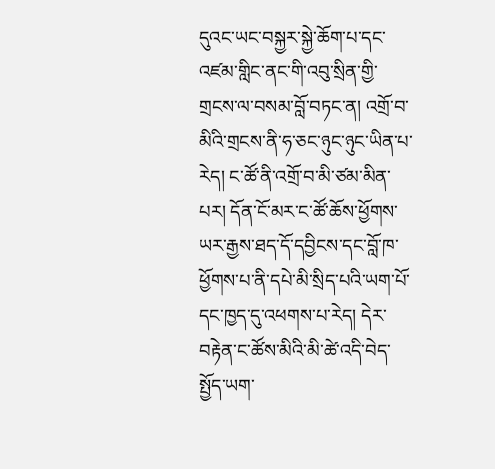དུའང་ཡང་བསྐྱར་སྐྱེ་ཆོག་པ་དང་འཛམ་གླིང་ནང་གི་འབུ་སྲིན་གྱི་གྲངས་ལ་བསམ་བློ་བཏང་ན། འགྲོ་བ་མིའི་གྲངས་ནི་ཧ་ཅང་ཉུང་ཉུང་ཡིན་པ་རེད། ང་ཚོ་ནི་འགྲོ་བ་མི་ཙམ་མིན་པར། དོན་ངོ་མར་ང་ཚོ་ཆོས་ཕྱོགས་ཡར་རྒྱས་ཐད་དོ་དབྱིངས་དང་བློ་ཁ་ཕྱོགས་པ་ནི་དཔེ་མི་སྲིད་པའི་ཡག་པོ་དང་ཁྱད་དུ་འཕགས་པ་རེད། དེར་བརྟེན་ང་ཚོས་མིའི་མི་ཚེ་འདི་བེད་སྤྱོད་ཡག་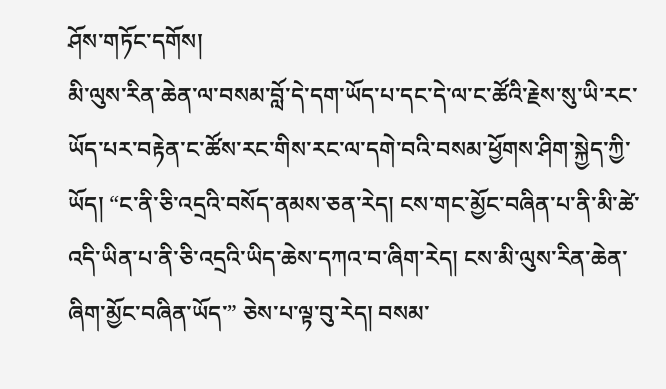ཤོས་གཏོང་དགོས།
མི་ལུས་རིན་ཆེན་ལ་བསམ་བློ་དེ་དག་ཡོད་པ་དང་དེ་ལ་ང་ཚོའི་རྗེས་སུ་ཡི་རང་ཡོད་པར་བརྟེན་ང་ཚོས་རང་གིས་རང་ལ་དགེ་བའི་བསམ་ཕྱོགས་ཤིག་སྐྱེད་ཀྱི་ཡོད། “ང་ནི་ཅི་འདྲའི་བསོད་ནམས་ཅན་རེད། ངས་གང་མྱོང་བཞིན་པ་ནི་མི་ཚེ་འདི་ཡིན་པ་ནི་ཅི་འདྲའི་ཡིད་ཆེས་དཀའ་བ་ཞིག་རེད། ངས་མི་ལུས་རིན་ཆེན་ཞིག་མྱོང་བཞིན་ཡོད་” ཅེས་པ་ལྟ་བུ་རེད། བསམ་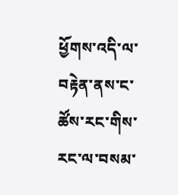ཕྱོགས་འདི་ལ་བརྟེན་ནས་ང་ཚོས་རང་གིས་རང་ལ་བསམ་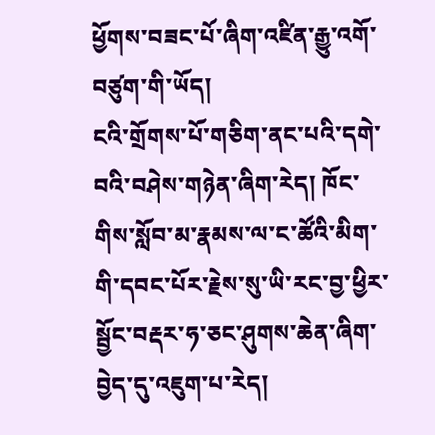ཕྱོགས་བཟང་པོ་ཞིག་འཛིན་རྒྱུ་འགོ་བཙུག་གི་ཡོད།
ངའི་གྲོགས་པོ་གཅིག་ནང་པའི་དགེ་བའི་བཤེས་གཉེན་ཞིག་རེད། ཁོང་གིས་སློབ་མ་རྣམས་ལ་ང་ཚོའི་མིག་གི་དབང་པོར་རྗེས་སུ་ཡི་རང་བྱ་ཕྱིར་སྦྱོང་བརྡར་ཧ་ཅང་ཤུགས་ཆེན་ཞིག་བྱེད་དུ་འཇུག་པ་རེད།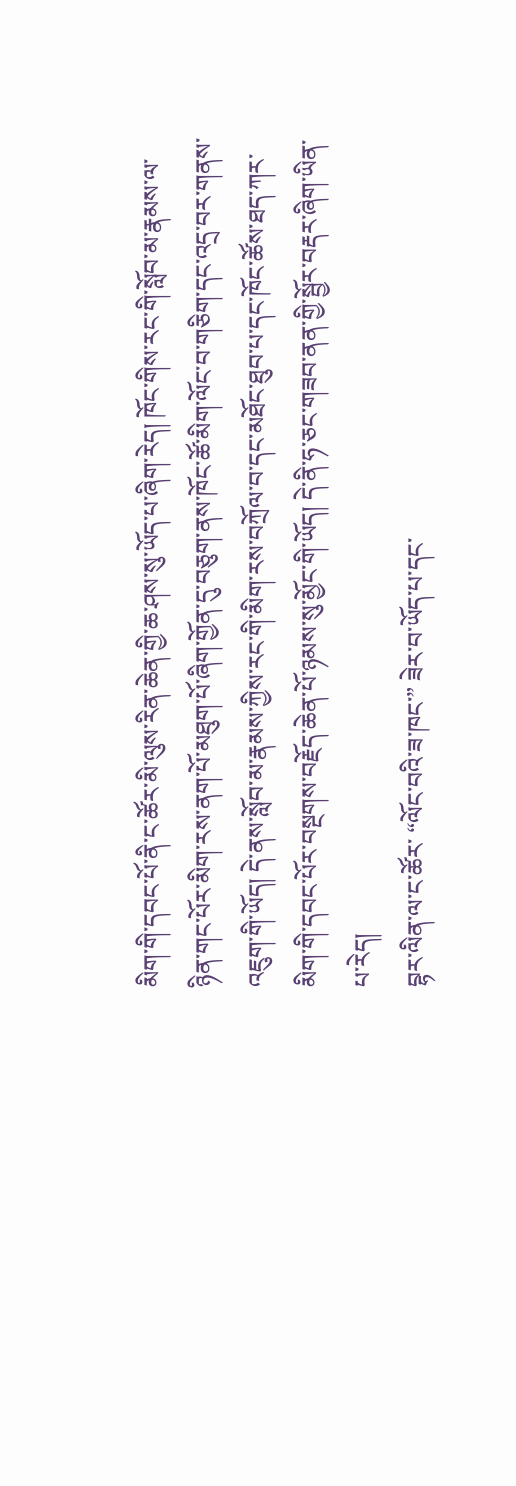མིག་གི་དབང་པོ་ནི་ང་ཚོར་མི་ལུས་རིན་ཆེན་གྱི་ཆ་ཤས་སུ་ཡོད་པ་ཞིག་རེད། ཁོང་གིས་རང་གི་སློབ་མ་རྣམས་ལ་ཉིན་གང་པོར་མིག་རས་ནག་པོ་མཐུག་པོ་ཞིག་གྱོན་དུ་བཅུག་ནས་ཁོང་ཚོ་མིག་ལོང་བ་གཅིག་དང་འདྲ་བར་གནས་འཇུག་གི་ཡོད། དེ་ནས་སློབ་མ་རྣམས་ཀྱིས་རང་གི་མིག་རས་བཀྲོལ་བ་དང་མཐོང་ཐུབ་པ་དང་ཁོང་ཚོས་ཐད་ཀར་མིག་གི་དབང་པོར་བསྔགས་བརྗོད་ཆེན་པོ་ཉམས་སུ་མྱོང་གི་ཡོད། དེ་ནི་ཧ་ཅང་གཟབ་ནན་གྱི་སྦྱོར་བརྡར་ཞིག་ཡིན་པ་རེད།
བྷར་ལིན་ལ་ང་ཚོར་ “ལོང་བའི་ཟ་ཁང་” ཟེར་བ་ཡོད་པ་དང་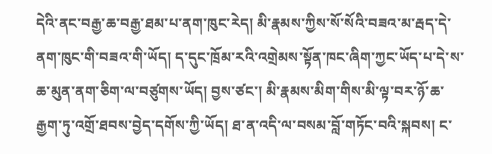དེའི་ནང་བརྒྱ་ཆ་བརྒྱ་ཐམ་པ་ནག་ཁུང་རེད། མི་རྣམས་ཀྱིས་སོ་སོའི་བཟའ་མ་རྦད་དེ་ནག་ཁུང་གི་བཟའ་གི་ཡོད། ད་དུང་ཁྲོམ་རའི་འགྲེམས་སྟོན་ཁང་ཞིག་ཀྱང་ཡོད་པ་དེ་ས་ཆ་མུན་ནག་ཅིག་ལ་བཙུགས་ཡོད། བྱས་ཙང་། མི་རྣམས་མིག་གིས་མི་ལྟ་བར་ཉོ་ཆ་རྒྱག་ཏུ་འགྲོ་ཐབས་བྱེད་དགོས་ཀྱི་ཡོད། ཐ་ན་འདི་ལ་བསམ་བློ་གཏོང་བའི་སྐབས། ང་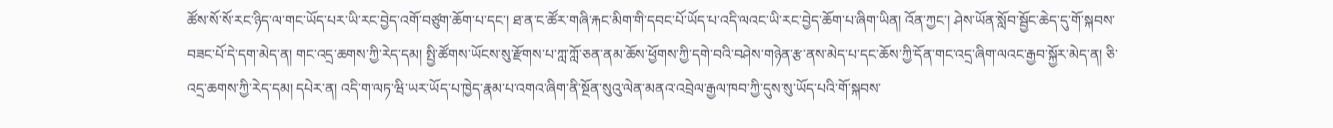ཚོས་སོ་སོ་རང་ཉིད་ལ་གང་ཡོད་པར་ཡི་རང་བྱེད་འགོ་བཙུག་ཆོག་པ་དང་། ཐ་ན་ང་ཚོར་གཞི་རྐང་མིག་གི་དབང་པོ་ཡོད་པ་འདི་ལའང་ཡི་རང་བྱེད་ཆོག་པ་ཞིག་ཡིན། འོན་ཀྱང་། ཤེས་ཡོན་སློབ་སྦྱོང་ཆེད་དུ་གོ་སྐབས་བཟང་པོ་དེ་དག་མེད་ན། གང་འདྲ་ཆགས་ཀྱི་རེད་དམ། སྤྱི་ཚོགས་ཡོངས་སུ་རྫོགས་པ་ཀླ་ཀློ་ཅན་ནམ་ཆོས་ཕྱོགས་ཀྱི་དགེ་བའི་བཤེས་གཉེན་རྩ་ནས་མེད་པ་དང་ཆོས་ཀྱི་དོན་གང་འདྲ་ཞིག་ལའང་རྒྱབ་སྐྱོར་མེད་ན། ཅི་འདྲ་ཆགས་ཀྱི་རེད་དམ། དཔེར་ན། འདི་ག་ལཏ་ཝི་ཡར་ཡོད་པ་ཁྱེད་རྣམ་པ་འགའ་ཞིག་ནི་སྔོན་སུའུ་ལེན་མནའ་འབྲེལ་རྒྱལ་ཁབ་ཀྱི་དུས་སུ་ཡོད་པའི་གོ་སྐབས་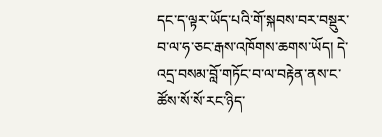དང་ད་ལྟར་ཡོད་པའི་གོ་སྐབས་བར་བསྡུར་བ་ལ་ཧ་ཅང་རྒས་འཁོགས་ཆགས་ཡོད། དེ་འདྲ་བསམ་བློ་གཏོང་བ་ལ་བརྟེན་ནས་ང་ཚོས་སོ་སོ་རང་ཉིད་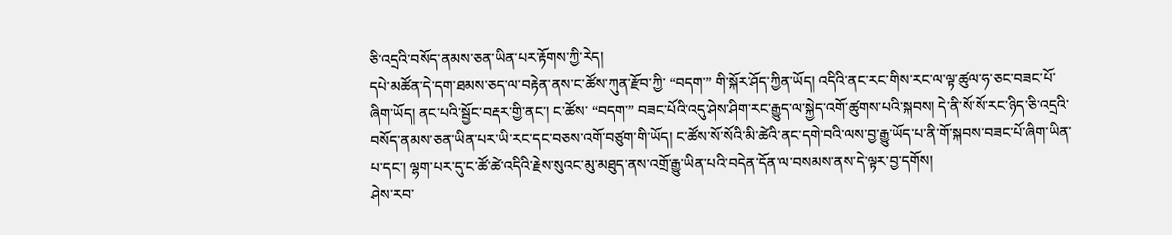ཅི་འདྲའི་བསོད་ནམས་ཅན་ཡིན་པར་རྟོགས་ཀྱི་རེད།
དཔེ་མཚོན་དེ་དག་ཐམས་ཅད་ལ་བརྟེན་ནས་ང་ཚོས་ཀུན་རྫོབ་ཀྱི་ “བདག་” གི་སྐོར་ཤོད་ཀྱིན་ཡོད། འདིའི་ནང་རང་གིས་རང་ལ་ལྟ་ཚུལ་ཧ་ཅང་བཟང་པོ་ཞིག་ཡོད། ནང་པའི་སྦྱོང་བརྡར་གྱི་ནང་། ང་ཚོས་ “བདག་” བཟང་པོའི་འདུ་ཤེས་ཤིག་རང་རྒྱུད་ལ་སྐྱེད་འགོ་ཚུགས་པའི་སྐབས། དེ་ནི་སོ་སོ་རང་ཉིད་ཅི་འདྲའི་བསོད་ནམས་ཅན་ཡིན་པར་ཡི་རང་དང་བཅས་འགོ་བཙུག་གི་ཡོད། ང་ཚོས་སོ་སོའི་མི་ཚེའི་ནང་དགེ་བའི་ལས་བྱ་རྒྱུ་ཡོད་པ་ནི་གོ་སྐབས་བཟང་པོ་ཞིག་ཡིན་པ་དང་། ལྷག་པར་དུ་ང་ཚོ་ཚེ་འདིའི་རྗེས་སུའང་མུ་མཐུད་ནས་འགྲོ་རྒྱུ་ཡིན་པའི་བདེན་དོན་ལ་བསམས་ནས་དེ་ལྟར་བྱ་དགོས།
ཤེས་རབ་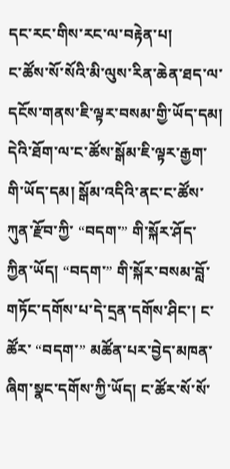དང་རང་གིས་རང་ལ་བརྟེན་པ།
ང་ཚོས་སོ་སོའི་མི་ལུས་རིན་ཆེན་ཐད་ལ་དངོས་གནས་ཇི་ལྟར་བསམ་གྱི་ཡོད་དམ། དེའི་ཐོག་ལ་ང་ཚོས་སྒོམ་ཇི་ལྟར་རྒྱག་གི་ཡོད་དམ། སྒོམ་འདིའི་ནང་ང་ཚོས་ཀུན་རྫོབ་ཀྱི་ “བདག་” གི་སྐོར་ཤོད་ཀྱིན་ཡོད། “བདག་” གི་སྐོར་བསམ་བློ་གཏོང་དགོས་པ་དེ་དྲན་དགོས་ཤིང་། ང་ཚོར་ “བདག་” མཚོན་པར་བྱེད་མཁན་ཞིག་སྣང་དགོས་ཀྱི་ཡོད། ང་ཚོར་སོ་སོ་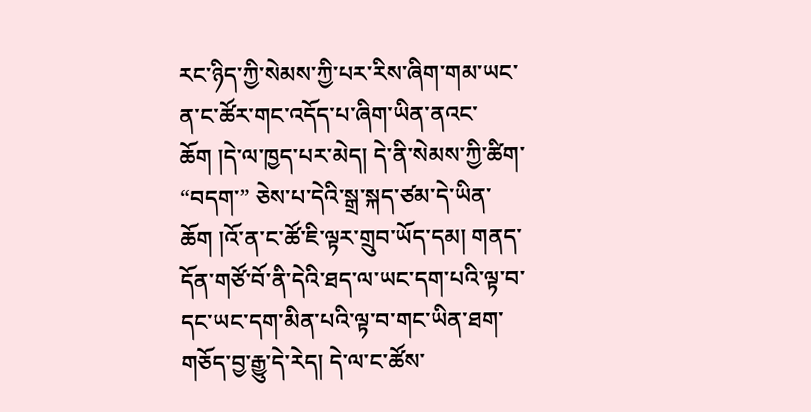རང་ཉིད་ཀྱི་སེམས་ཀྱི་པར་རིས་ཞིག་གམ་ཡང་ན་ང་ཚོར་གང་འདོད་པ་ཞིག་ཡིན་ནའང་ཆོག །དེ་ལ་ཁྱད་པར་མེད། དེ་ནི་སེམས་ཀྱི་ཚིག་ “བདག་” ཅེས་པ་དེའི་སྒྲ་སྐད་ཙམ་དེ་ཡིན་ཆོག །འོ་ན་ང་ཚོ་ཇི་ལྟར་གྲུབ་ཡོད་དམ། གནད་དོན་གཙོ་བོ་ནི་དེའི་ཐད་ལ་ཡང་དག་པའི་ལྟ་བ་དང་ཡང་དག་མིན་པའི་ལྟ་བ་གང་ཡིན་ཐག་གཅོད་བྱ་རྒྱུ་དེ་རེད། དེ་ལ་ང་ཚོས་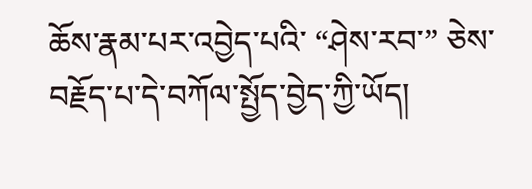ཆོས་རྣམ་པར་འབྱེད་པའི་ “ཤེས་རབ་” ཅེས་བརྗོད་པ་དེ་བཀོལ་སྤྱོད་བྱེད་ཀྱི་ཡོད།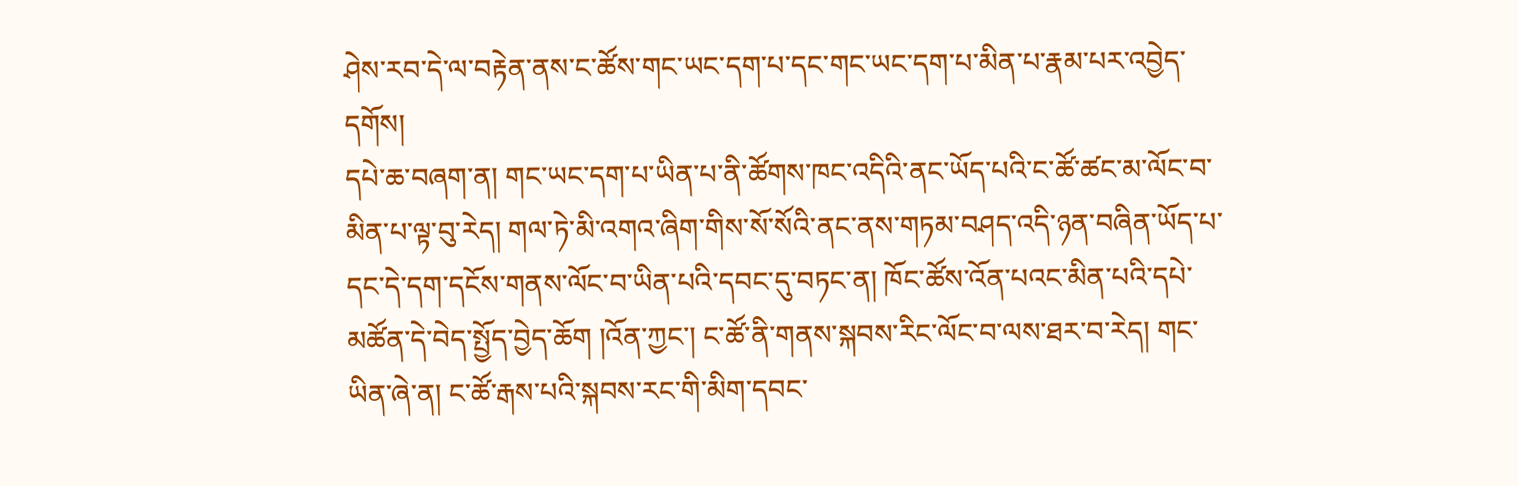ཤེས་རབ་དེ་ལ་བརྟེན་ནས་ང་ཚོས་གང་ཡང་དག་པ་དང་གང་ཡང་དག་པ་མིན་པ་རྣམ་པར་འབྱེད་དགོས།
དཔེ་ཆ་བཞག་ན། གང་ཡང་དག་པ་ཡིན་པ་ནི་ཚོགས་ཁང་འདིའི་ནང་ཡོད་པའི་ང་ཚོ་ཚང་མ་ལོང་བ་མིན་པ་ལྟ་བུ་རེད། གལ་ཏེ་མི་འགའ་ཞིག་གིས་སོ་སོའི་ནང་ནས་གཏམ་བཤད་འདི་ཉན་བཞིན་ཡོད་པ་དང་དེ་དག་དངོས་གནས་ལོང་བ་ཡིན་པའི་དབང་དུ་བཏང་ན། ཁོང་ཚོས་འོན་པའང་མིན་པའི་དཔེ་མཚོན་དེ་བེད་སྤྱོད་བྱེད་ཆོག །འོན་ཀྱང་། ང་ཚོ་ནི་གནས་སྐབས་རིང་ལོང་བ་ལས་ཐར་བ་རེད། གང་ཡིན་ཞེ་ན། ང་ཚོ་རྒས་པའི་སྐབས་རང་གི་མིག་དབང་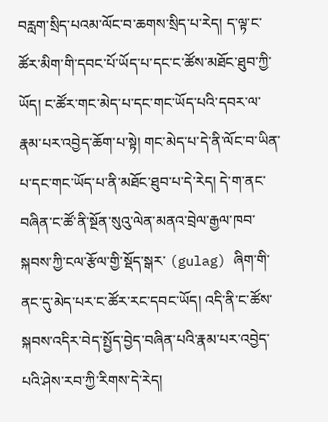བརླག་སྲིད་པའམ་ལོང་བ་ཆགས་སྲིད་པ་རེད། ད་ལྟ་ང་ཚོར་མིག་གི་དབང་པོ་ཡོད་པ་དང་ང་ཚོས་མཐོང་ཐུབ་ཀྱི་ཡོད། ང་ཚོར་གང་མེད་པ་དང་གང་ཡོད་པའི་དབར་ལ་རྣམ་པར་འབྱེད་ཆོག་པ་སྟེ། གང་མེད་པ་དེ་ནི་ལོང་བ་ཡིན་པ་དང་གང་ཡོད་པ་ནི་མཐོང་ཐུབ་པ་དེ་རེད། དེ་ག་ནང་བཞིན་ང་ཚོ་ནི་སྔོན་སུའུ་ལེན་མནའ་བྲེལ་རྒྱལ་ཁབ་སྐབས་ཀྱི་ངལ་རྩོལ་གྱི་སྡོད་སྒར་ (gulag) ཞིག་གི་ནང་དུ་མེད་པར་ང་ཚོར་རང་དབང་ཡོད། འདི་ནི་ང་ཚོས་སྐབས་འདིར་བེད་སྤྱོད་བྱེད་བཞིན་པའི་རྣམ་པར་འབྱེད་པའི་ཤེས་རབ་ཀྱི་རིགས་དེ་རེད།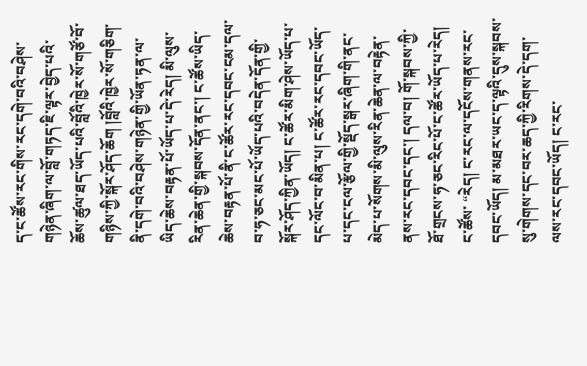ད་ང་ཚོས་རང་གིས་རང་དགེ་བའི་བཤེས་གཉེན་ཞིག་ལ་བློ་གཏད་ཇི་ལྟར་བྱེད་པའི་ཆོས་ཚུལ་ཐད་ཡོད་པའི་བློའི་ཁྱེར་སོ་གཙོ་བོ་གཉིས་ཀྱི་སྐོར་ཤོད་ཆོག །བློའི་ཁྱེར་སོ་གཅིག་ནི་དགེ་བའི་བཤེས་གཉེན་གྱི་ཡོན་ཏན་ལ་ཡིད་ཆེས་བརྟན་པོ་ཡོད་པ་དེ་རེད། མི་ལུས་རིན་ཆེན་གྱི་སྐབས་དོན་ནང་། ང་ཚོས་ཡིད་ཆེས་བརྟན་པོ་ནི་ང་ཚོར་རང་དབང་ངམ་དལ་བ་ཧ་ཅང་མང་པོ་ཡོད་པའི་བདེན་དོན་གྱི་སྐོར་ཤོད་ཀྱིན་ཡོད། ང་ཚོར་མིག་ཤེས་ཡོད་པ་དང་ལོང་བ་མིན་པ། ང་ཚོར་རང་དབང་ཡོད་པ་དང་ངལ་རྩོལ་གྱི་སྡོད་སྒར་ཞིག་གི་ནང་མེད་པ་སོགས་མི་ལུས་རིན་ཆེན་ལ་བརྟེན་ནས་རང་དབང་དང་། དལ་བ། གོ་སྐབས་ཀྱི་ཐོ་གྲངས་ཧ་ཅང་རིང་པོ་ང་ཚོར་ཡོད་པ་རེད།
ང་ཚོས་ “རེད། ང་རང་ལ་དངོས་གནས་རང་དབང་ཡོད། མ་མཐར་ཡང་ད་ལྟའི་དུས་སྐབས་སུ་གེགས་དང་བར་ཆད་ཀྱི་རིགས་དེ་དག་ལས་རང་དབང་ཡོད། ང་རང་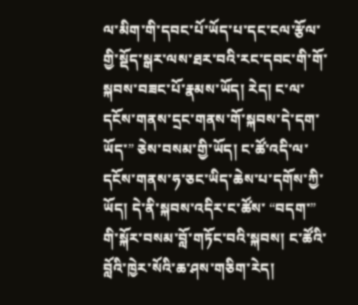ལ་མིག་གི་དབང་པོ་ཡོད་པ་དང་ངལ་རྩོལ་གྱི་སྡོད་སྒར་ལས་ཐར་བའི་རང་དབང་གི་གོ་སྐབས་བཟང་པོ་རྣམས་ཡོད། རེད། ང་ལ་དངོས་གནས་དྲང་གནས་གོ་སྐབས་དེ་དག་ཡོད་” ཅེས་བསམ་གྱི་ཡོད། ང་ཚོ་འདི་ལ་དངོས་གནས་ཧ་ཅང་ཡིད་ཆེས་པ་དགོས་ཀྱི་ཡོད། དེ་ནི་སྐབས་འདིར་ང་ཚོས་ “བདག་” གི་སྐོར་བསམ་བློ་གཏོང་བའི་སྐབས། ང་ཚོའི་བློའི་ཁྱེར་སོའི་ཆ་ཤས་གཅིག་རེད།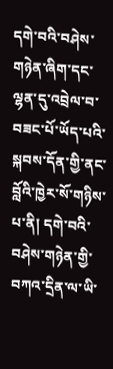དགེ་བའི་བཤེས་གཉེན་ཞིག་དང་ལྷན་དུ་འབྲེལ་བ་བཟང་པོ་ཡོད་པའི་སྐབས་དོན་གྱི་ནང་བློའི་ཁྱེར་སོ་གཉིས་པ་ནི། དགེ་བའི་བཤེས་གཉེན་གྱི་བཀའ་དྲིན་ལ་ཡི་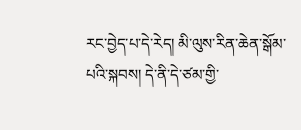རང་བྱེད་པ་དེ་རེད། མི་ལུས་རིན་ཆེན་སྒོམ་པའི་སྐབས། དེ་ནི་དེ་ཙམ་གྱི་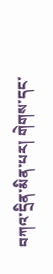བཀའ་དྲིན་མིན་པར། གེགས་དང་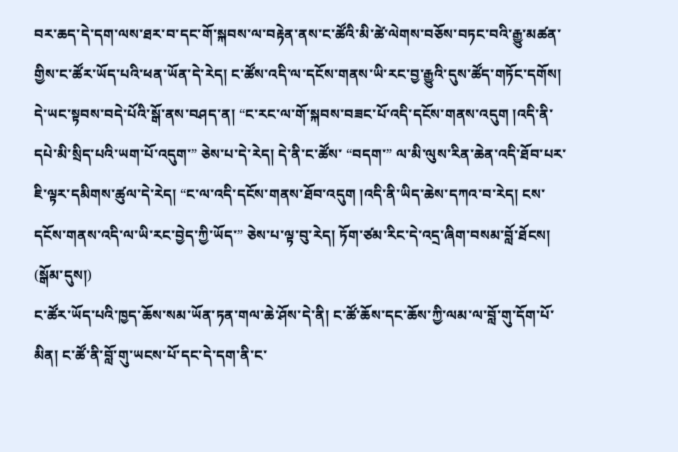བར་ཆད་དེ་དག་ལས་ཐར་བ་དང་གོ་སྐབས་ལ་བརྟེན་ནས་ང་ཚོའི་མི་ཚེ་ལེགས་བཅོས་བཏང་བའི་རྒྱུ་མཚན་གྱིས་ང་ཚོར་ཡོད་པའི་ཕན་ཡོན་དེ་རེད། ང་ཚོས་འདི་ལ་དངོས་གནས་ཡི་རང་བྱ་རྒྱུའི་དུས་ཚོད་གཏོང་དགོས། དེ་ཡང་སྟབས་བདེ་པོའི་སྒོ་ནས་བཤད་ན། “ང་རང་ལ་གོ་སྐབས་བཟང་པོ་འདི་དངོས་གནས་འདུག །འདི་ནི་དཔེ་མི་སྲིད་པའི་ཡག་པོ་འདུག་” ཅེས་པ་དེ་རེད། དེ་ནི་ང་ཚོས་ “བདག་” ལ་མི་ལུས་རིན་ཆེན་འདི་ཐོབ་པར་ཇི་ལྟར་དམིགས་ཚུལ་དེ་རེད། “ང་ལ་འདི་དངོས་གནས་ཐོབ་འདུག །འདི་ནི་ཡིད་ཆེས་དཀའ་བ་རེད། ངས་དངོས་གནས་འདི་ལ་ཡི་རང་བྱེད་ཀྱི་ཡོད་” ཅེས་པ་ལྟ་བུ་རེད། ཏོག་ཙམ་རིང་དེ་འདྲ་ཞིག་བསམ་བློ་ཐོངས།
(སྒོམ་དུས།)
ང་ཚོར་ཡོད་པའི་ཁྱད་ཆོས་སམ་ཡོན་ཏན་གལ་ཆེ་ཤོས་དེ་ནི། ང་ཚོ་ཆོས་དང་ཆོས་ཀྱི་ལམ་ལ་བློ་གུ་དོག་པོ་མིན། ང་ཚོ་ནི་བློ་གུ་ཡངས་པོ་དང་དེ་དག་ནི་ང་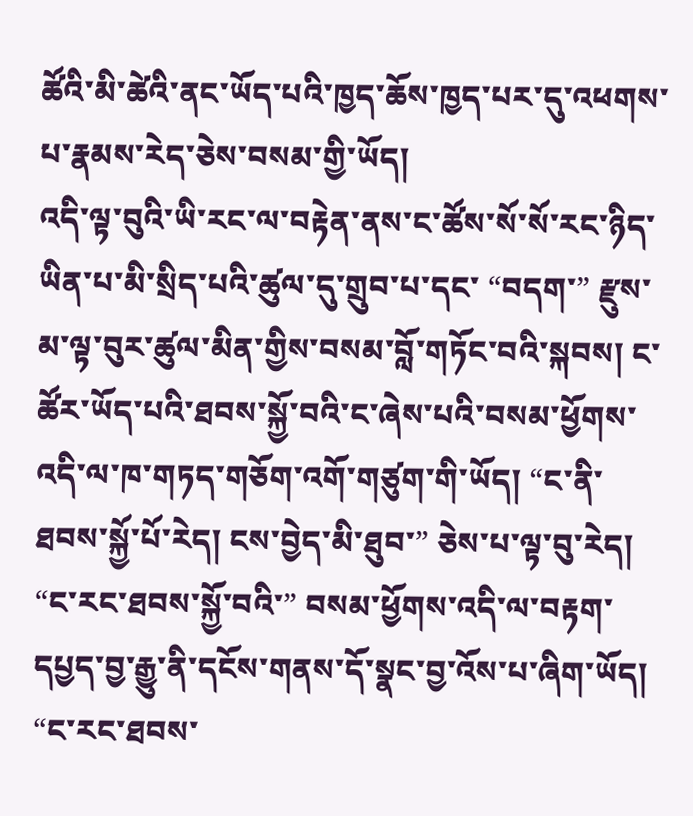ཚོའི་མི་ཚེའི་ནང་ཡོད་པའི་ཁྱད་ཆོས་ཁྱད་པར་དུ་འཕགས་པ་རྣམས་རེད་ཅེས་བསམ་གྱི་ཡོད།
འདི་ལྟ་བུའི་ཡི་རང་ལ་བརྟེན་ནས་ང་ཚོས་སོ་སོ་རང་ཉིད་ཡིན་པ་མི་སྲིད་པའི་ཚུལ་དུ་གྲུབ་པ་དང་ “བདག་” རྫུས་མ་ལྟ་བུར་ཚུལ་མིན་གྱིས་བསམ་བློ་གཏོང་བའི་སྐབས། ང་ཚོར་ཡོད་པའི་ཐབས་སྐྱོ་བའི་ང་ཞེས་པའི་བསམ་ཕྱོགས་འདི་ལ་ཁ་གཏད་གཅོག་འགོ་གཙུག་གི་ཡོད། “ང་ནི་ཐབས་སྐྱོ་པོ་རེད། ངས་བྱེད་མི་ཐུབ་” ཅེས་པ་ལྟ་བུ་རེད།
“ང་རང་ཐབས་སྐྱོ་བའི་” བསམ་ཕྱོགས་འདི་ལ་བརྟག་དཔྱད་བྱ་རྒྱུ་ནི་དངོས་གནས་དོ་སྣང་བྱ་འོས་པ་ཞིག་ཡོད། “ང་རང་ཐབས་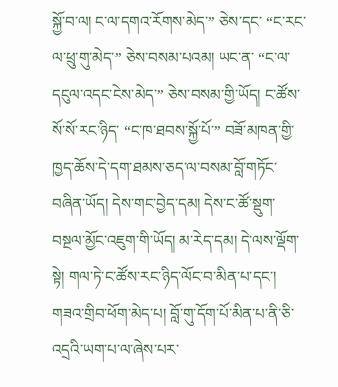སྐྱོ་བ་ལ། ང་ལ་དགའ་རོགས་མེད་” ཅེས་དང་ “ང་རང་ལ་ཕྲུ་གུ་མེད་” ཅེས་བསམ་པའམ། ཡང་ན་ “ང་ལ་དངུལ་འདང་ངེས་མེད་” ཅེས་བསམ་གྱི་ཡོད། ང་ཚོས་སོ་སོ་རང་ཉིད་ “ང་ཁ་ཐབས་སྐྱོ་པོ་” བཟོ་མཁན་གྱི་ཁྱད་ཆོས་དེ་དག་ཐམས་ཅད་ལ་བསམ་བློ་གཏོང་བཞིན་ཡོད། དེས་གང་བྱེད་དམ། དེས་ང་ཚོ་སྡུག་བསྔལ་མྱོང་འཇུག་གི་ཡོད། མ་རེད་དམ། དེ་ལས་ལྡོག་སྟེ། གལ་ཏེ་ང་ཚོས་རང་ཉིད་ལོང་བ་མིན་པ་དང་། གཟའ་གྲིབ་ཕོག་མེད་པ། བློ་གུ་དོག་པོ་མིན་པ་ནི་ཅི་འདྲའི་ཡག་པ་ལ་ཞེས་པར་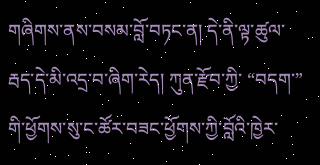གཞིགས་ནས་བསམ་བློ་བཏང་ན། དེ་ནི་ལྟ་ཚུལ་རྦད་དེ་མི་འདྲ་བ་ཞིག་རེད། ཀུན་རྫོབ་ཀྱི་ “བདག་” གི་ཕྱོགས་སུ་ང་ཚོར་བཟང་ཕྱོགས་ཀྱི་བློའི་ཁྱེར་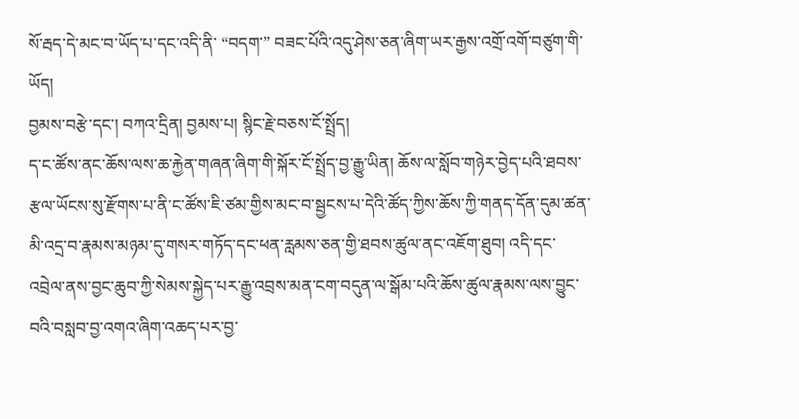སོ་རྦད་དེ་མང་བ་ཡོད་པ་དང་འདི་ནི་ “བདག་” བཟང་པོའི་འདུ་ཤེས་ཅན་ཞིག་ཡར་རྒྱས་འགྲོ་འགོ་བཙུག་གི་ཡོད།
བྱམས་བརྩེ་དང་། བཀའ་དྲིན། བྱམས་པ། སྙིང་རྗེ་བཅས་ངོ་སྤྲོད།
ད་ང་ཚོས་ནང་ཆོས་ལས་ཆ་རྐྱེན་གཞན་ཞིག་གི་སྐོར་ངོ་སྤྲོད་བྱ་རྒྱུ་ཡིན། ཆོས་ལ་སློབ་གཉེར་བྱེད་པའི་ཐབས་རྩལ་ཡོངས་སུ་རྫོགས་པ་ནི་ང་ཚོས་ཇི་ཙམ་གྱིས་མང་བ་སྦྱངས་པ་དེའི་ཚོད་ཀྱིས་ཆོས་ཀྱི་གནད་དོན་དུམ་ཚན་མི་འདྲ་བ་རྣམས་མཉམ་དུ་གསར་གཏོད་དང་ཕན་རླམས་ཅན་གྱི་ཐབས་ཚུལ་ནང་འཇོག་ཐུབ། འདི་དང་འབྲེལ་ནས་བྱང་ཆུབ་ཀྱི་སེམས་སྐྱེད་པར་རྒྱུ་འབྲས་མན་ངག་བདུན་ལ་སྒོམ་པའི་ཆོས་ཚུལ་རྣམས་ལས་བྱུང་བའི་བསླབ་བྱ་འགའ་ཞིག་འཆད་པར་བྱ་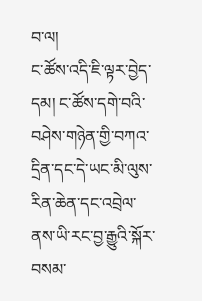བ་ལ།
ང་ཚོས་འདི་ཇི་ལྟར་བྱེད་དམ། ང་ཚོས་དགེ་བའི་བཤེས་གཉེན་གྱི་བཀའ་དྲིན་དང་དེ་ཡང་མི་ལུས་རིན་ཆེན་དང་འབྲེལ་ནས་ཡི་རང་བྱ་རྒྱུའི་སྐོར་བསམ་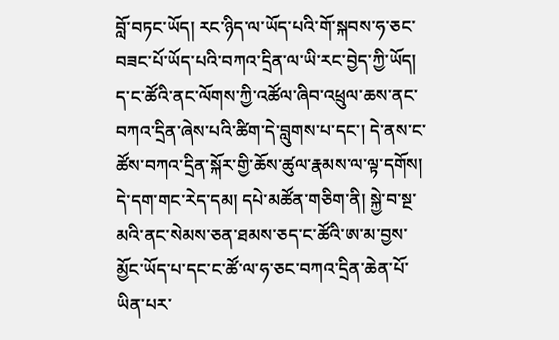བློ་བཏང་ཡོད། རང་ཉིད་ལ་ཡོད་པའི་གོ་སྐབས་ཧ་ཅང་བཟང་པོ་ཡོད་པའི་བཀའ་དྲིན་ལ་ཡི་རང་བྱེད་ཀྱི་ཡོད། ད་ང་ཚོའི་ནང་ལོགས་ཀྱི་འཚོལ་ཞིབ་འཕྲུལ་ཆས་ནང་བཀའ་དྲིན་ཞེས་པའི་ཚིག་དེ་བླུགས་པ་དང་། དེ་ནས་ང་ཚོས་བཀའ་དྲིན་སྐོར་གྱི་ཆོས་ཚུལ་རྣམས་ལ་ལྟ་དགོས། དེ་དག་གང་རེད་དམ། དཔེ་མཚོན་གཅིག་ནི། སྐྱེ་བ་སྔ་མའི་ནང་སེམས་ཅན་ཐམས་ཅད་ང་ཚོའི་ཨ་མ་བྱས་མྱོང་ཡོད་པ་དང་ང་ཚོ་ལ་ཧ་ཅང་བཀའ་དྲིན་ཆེན་པོ་ཡིན་པར་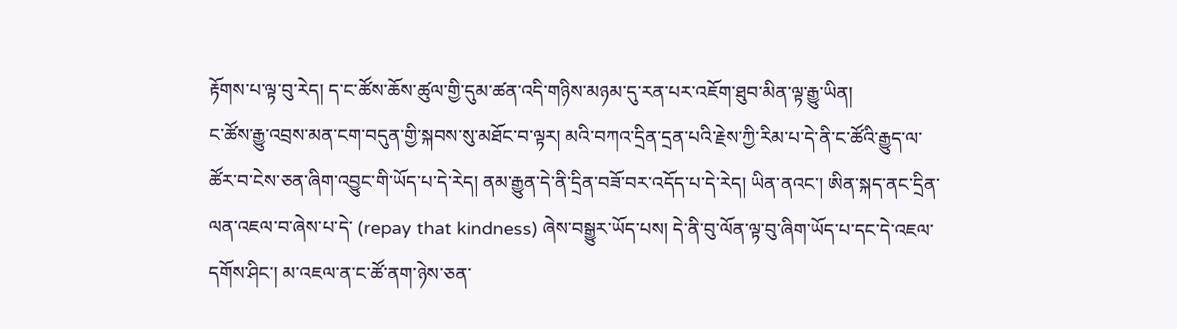རྟོགས་པ་ལྟ་བུ་རེད། ད་ང་ཚོས་ཆོས་ཚུལ་གྱི་དུམ་ཚན་འདི་གཉིས་མཉམ་དུ་རན་པར་འཇོག་ཐུབ་མིན་ལྟ་རྒྱུ་ཡིན།
ང་ཚོས་རྒྱུ་འབྲས་མན་ངག་བདུན་གྱི་སྐབས་སུ་མཐོང་བ་ལྟར། མའི་བཀའ་དྲིན་དྲན་པའི་རྗེས་ཀྱི་རིམ་པ་དེ་ནི་ང་ཚོའི་རྒྱུད་ལ་ཚོར་བ་ངེས་ཅན་ཞིག་འབྱུང་གི་ཡོད་པ་དེ་རེད། ནམ་རྒྱུན་དེ་ནི་དྲིན་བཟོ་བར་འདོད་པ་དེ་རེད། ཡིན་ནའང་། ཨིན་སྐད་ནང་དྲིན་ལན་འཇལ་བ་ཞེས་པ་དེ་ (repay that kindness) ཞེས་བསྒྱུར་ཡོད་པས། དེ་ནི་བུ་ལོན་ལྟ་བུ་ཞིག་ཡོད་པ་དང་དེ་འཇལ་དགོས་ཤིང་། མ་འཇལ་ན་ང་ཚོ་ནག་ཉེས་ཅན་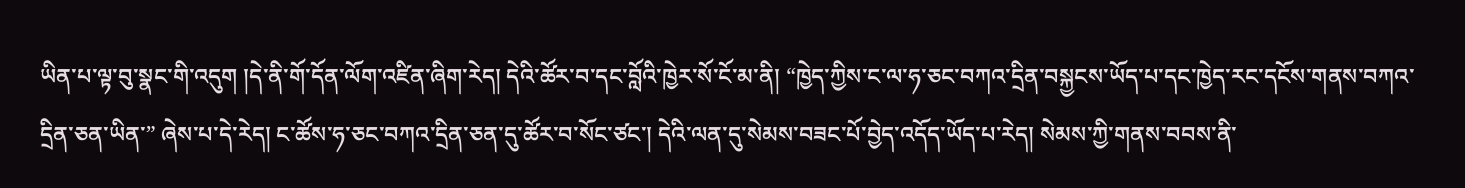ཡིན་པ་ལྟ་བུ་སྣང་གི་འདུག །དེ་ནི་གོ་དོན་ལོག་འཛིན་ཞིག་རེད། དེའི་ཚོར་བ་དང་བློའི་ཁྱེར་སོ་ངོ་མ་ནི། “ཁྱེད་ཀྱིས་ང་ལ་ཧ་ཅང་བཀའ་དྲིན་བསྐྱངས་ཡོད་པ་དང་ཁྱེད་རང་དངོས་གནས་བཀའ་དྲིན་ཅན་ཡིན་” ཞེས་པ་དེ་རེད། ང་ཚོས་ཧ་ཅང་བཀའ་དྲིན་ཅན་དུ་ཚོར་བ་སོང་ཙང་། དེའི་ལན་དུ་སེམས་བཟང་པོ་བྱེད་འདོད་ཡོད་པ་རེད། སེམས་ཀྱི་གནས་བབས་ནི་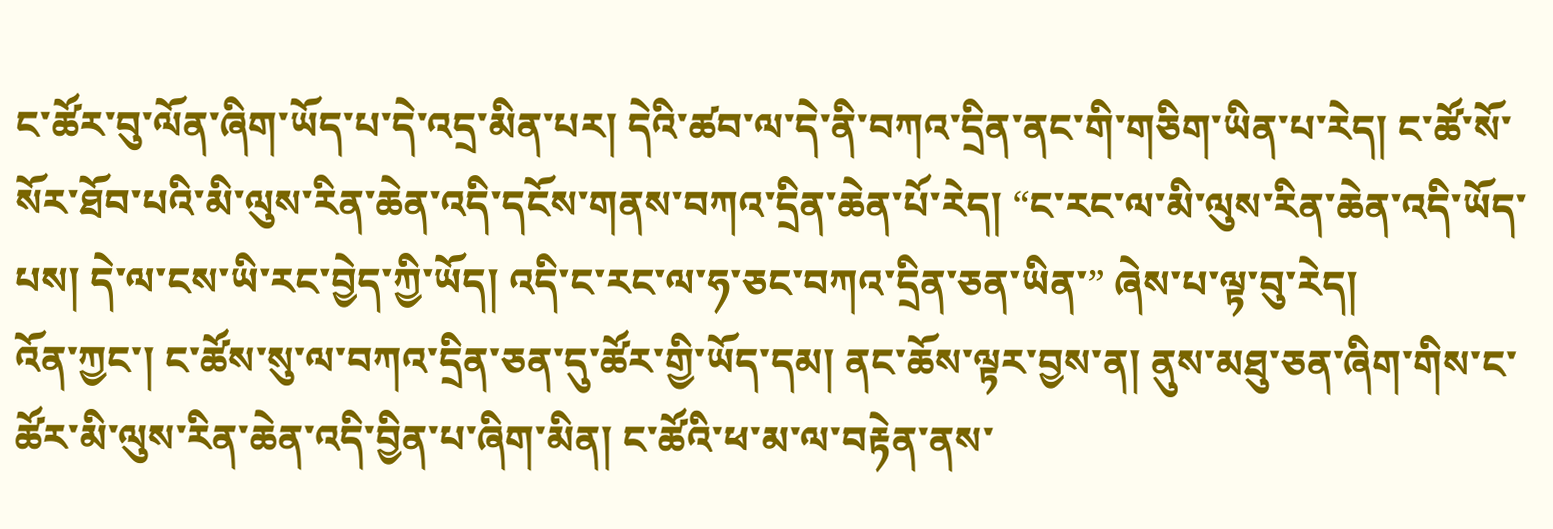ང་ཚོར་བུ་ལོན་ཞིག་ཡོད་པ་དེ་འདྲ་མིན་པར། དེའི་ཚབ་ལ་དེ་ནི་བཀའ་དྲིན་ནང་གི་གཅིག་ཡིན་པ་རེད། ང་ཚོ་སོ་སོར་ཐོབ་པའི་མི་ལུས་རིན་ཆེན་འདི་དངོས་གནས་བཀའ་དྲིན་ཆེན་པོ་རེད། “ང་རང་ལ་མི་ལུས་རིན་ཆེན་འདི་ཡོད་པས། དེ་ལ་ངས་ཡི་རང་བྱེད་ཀྱི་ཡོད། འདི་ང་རང་ལ་ཧ་ཅང་བཀའ་དྲིན་ཅན་ཡིན་” ཞེས་པ་ལྟ་བུ་རེད།
འོན་ཀྱང་། ང་ཚོས་སུ་ལ་བཀའ་དྲིན་ཅན་དུ་ཚོར་གྱི་ཡོད་དམ། ནང་ཆོས་ལྟར་བྱས་ན། ནུས་མཐུ་ཅན་ཞིག་གིས་ང་ཚོར་མི་ལུས་རིན་ཆེན་འདི་བྱིན་པ་ཞིག་མིན། ང་ཚོའི་ཕ་མ་ལ་བརྟེན་ནས་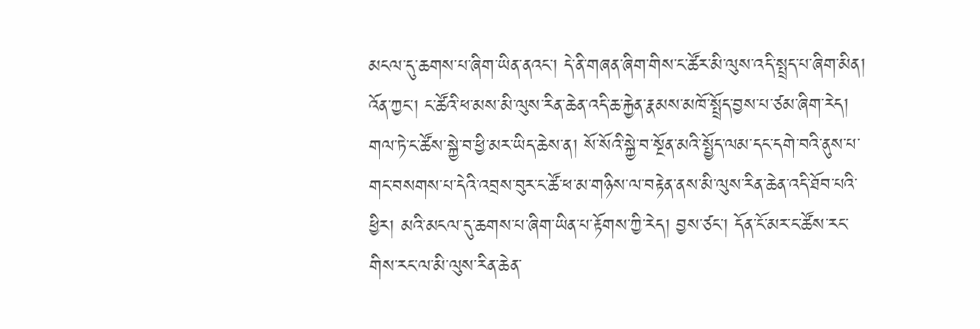མངལ་དུ་ཆགས་པ་ཞིག་ཡིན་ནའང་། དེ་ནི་གཞན་ཞིག་གིས་ང་ཚོར་མི་ལུས་འདི་སྤྲད་པ་ཞིག་མིན། འོན་ཀྱང་། ང་ཚོའི་ཕ་མས་མི་ལུས་རིན་ཆེན་འདི་ཆ་རྐྱེན་རྣམས་མཁོ་སྤྲོད་བྱས་པ་ཙམ་ཞིག་རེད། གལ་ཏེ་ང་ཚོས་སྐྱེ་བ་ཕྱི་མར་ཡིད་ཆེས་ན། སོ་སོའི་སྐྱེ་བ་སྔོན་མའི་སྤྱོད་ལམ་དང་དགེ་བའི་ནུས་པ་གང་བསགས་པ་དེའི་འབྲས་བུར་ང་ཚོ་ཕ་མ་གཉིས་ལ་བརྟེན་ནས་མི་ལུས་རིན་ཆེན་འདི་ཐོབ་པའི་ཕྱིར། མའི་མངལ་དུ་ཆགས་པ་ཞིག་ཡིན་པ་རྟོགས་ཀྱི་རེད། བྱས་ཙང་། དོན་ངོ་མར་ང་ཚོས་རང་གིས་རང་ལ་མི་ལུས་རིན་ཆེན་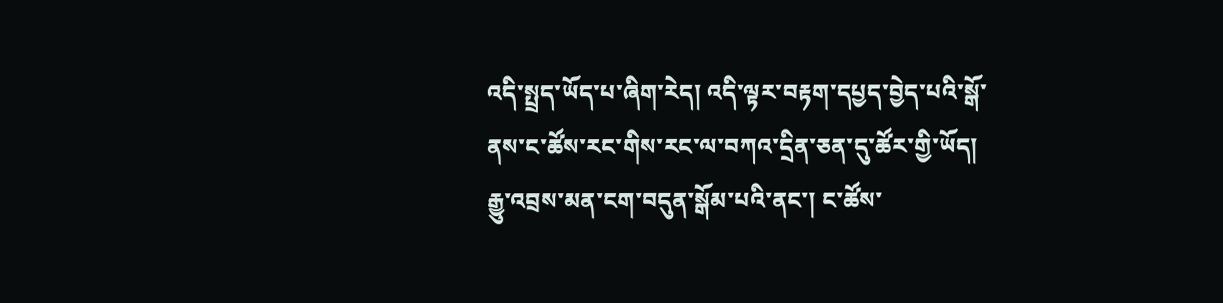འདི་སྤྲད་ཡོད་པ་ཞིག་རེད། འདི་ལྟར་བརྟག་དཔྱད་བྱེད་པའི་སྒོ་ནས་ང་ཚོས་རང་གིས་རང་ལ་བཀའ་དྲིན་ཅན་དུ་ཚོར་གྱི་ཡོད།
རྒྱུ་འབྲས་མན་ངག་བདུན་སྒོམ་པའི་ནང་། ང་ཚོས་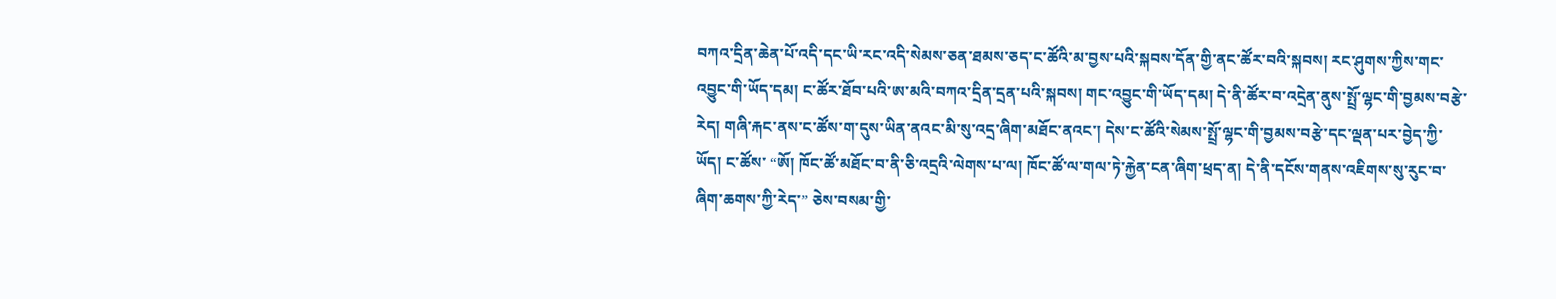བཀའ་དྲིན་ཆེན་པོ་འདི་དང་ཡི་རང་འདི་སེམས་ཅན་ཐམས་ཅད་ང་ཚོའི་མ་བྱས་པའི་སྐབས་དོན་གྱི་ནང་ཚོར་བའི་སྐབས། རང་ཤུགས་ཀྱིས་གང་འབྱུང་གི་ཡོད་དམ། ང་ཚོར་ཐོབ་པའི་ཨ་མའི་བཀའ་དྲིན་དྲན་པའི་སྐབས། གང་འབྱུང་གི་ཡོད་དམ། དེ་ནི་ཚོར་བ་འདྲེན་ནུས་སྤྲོ་ལྷང་གི་བྱམས་བརྩེ་རེད། གཞི་རྐང་ནས་ང་ཚོས་ག་དུས་ཡིན་ནའང་མི་སུ་འདྲ་ཞིག་མཐོང་ནའང་། དེས་ང་ཚོའི་སེམས་སྤྲོ་ལྷང་གི་བྱམས་བརྩེ་དང་ལྡན་པར་བྱེད་ཀྱི་ཡོད། ང་ཚོས་ “ཨོ། ཁོང་ཚོ་མཐོང་བ་ནི་ཅི་འདྲའི་ལེགས་པ་ལ། ཁོང་ཚོ་ལ་གལ་ཏེ་རྐྱེན་ངན་ཞིག་ཕྲད་ན། དེ་ནི་དངོས་གནས་འཇིགས་སུ་རུང་བ་ཞིག་ཆགས་ཀྱི་རེད་” ཅེས་བསམ་གྱི་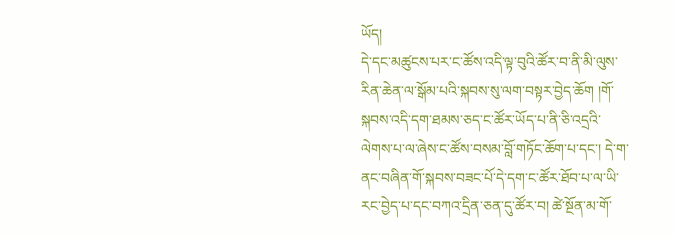ཡོད།
དེ་དང་མཚུངས་པར་ང་ཚོས་འདི་ལྟ་བུའི་ཚོར་བ་ནི་མི་ལུས་རིན་ཆེན་ལ་སྒོམ་པའི་སྐབས་སུ་ལག་བསྟར་བྱེད་ཆོག །གོ་སྐབས་འདི་དག་ཐམས་ཅད་ང་ཚོར་ཡོད་པ་ནི་ཅི་འདྲའི་ལེགས་པ་ལ་ཞེས་ང་ཚོས་བསམ་བློ་གཏོང་ཆོག་པ་དང་། དེ་ག་ནང་བཞིན་གོ་སྐབས་བཟང་པོ་དེ་དག་ང་ཚོར་ཐོབ་པ་ལ་ཡི་རང་བྱེད་པ་དང་བཀའ་དྲིན་ཅན་དུ་ཚོར་བ། ཚེ་སྔོན་མ་གོ་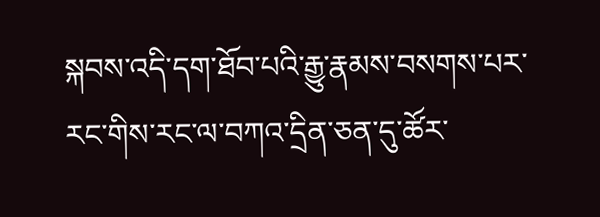སྐབས་འདི་དག་ཐོབ་པའི་རྒྱུ་རྣམས་བསགས་པར་རང་གིས་རང་ལ་བཀའ་དྲིན་ཅན་དུ་ཚོར་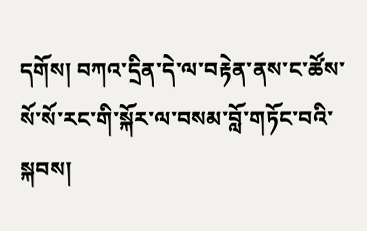དགོས། བཀའ་དྲིན་དེ་ལ་བརྟེན་ནས་ང་ཚོས་སོ་སོ་རང་གི་སྐོར་ལ་བསམ་བློ་གཏོང་བའི་སྐབས།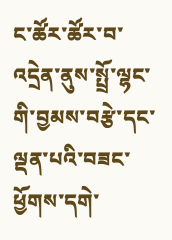ང་ཚོར་ཚོར་བ་འདྲེན་ནུས་སྤྲོ་ལྷང་གི་བྱམས་བརྩེ་དང་ལྡན་པའི་བཟང་ཕྱོགས་དགེ་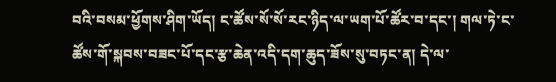བའི་བསམ་ཕྱོགས་ཤིག་ཡོད། ང་ཚོས་སོ་སོ་རང་ཉིད་ལ་ཡག་པོ་ཚོར་བ་དང་། གལ་ཏེ་ང་ཚོས་གོ་སྐབས་བཟང་པོ་དང་རྩ་ཆེན་འདི་དག་ཆུད་ཟོས་སུ་བཏང་ན། དེ་ལ་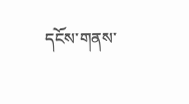དངོས་གནས་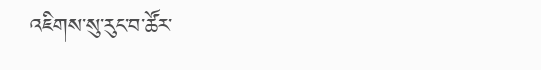འཇིགས་སུ་རུང་བ་ཚོར་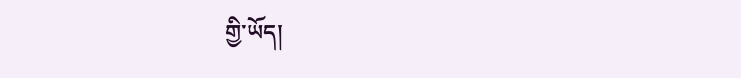གྱི་ཡོད།